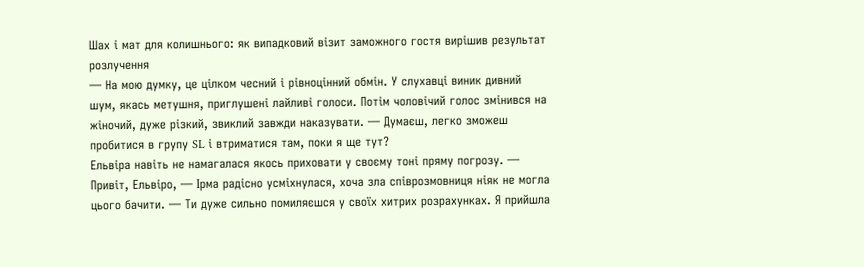Шах і мат для колишнього: як випадковий візит заможного гостя вирішив результат розлучення
— На мою думку, це цілком чесний і рівноцінний обмін. У слухавці виник дивний шум, якась метушня, приглушені лайливі голоси. Потім чоловічий голос змінився на жіночий, дуже різкий, звиклий завжди наказувати. — Думаєш, легко зможеш пробитися в групу SL і втриматися там, поки я ще тут?
Ельвіра навіть не намагалася якось приховати у своєму тоні пряму погрозу. — Привіт, Ельвіро, — Ірма радісно усміхнулася, хоча зла співрозмовниця ніяк не могла цього бачити. — Ти дуже сильно помиляєшся у своїх хитрих розрахунках. Я прийшла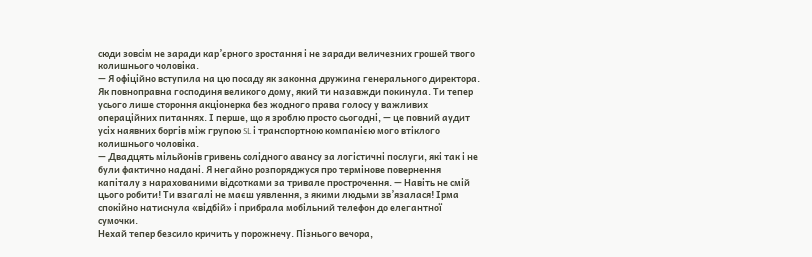сюди зовсім не заради кар’єрного зростання і не заради величезних грошей твого колишнього чоловіка.
— Я офіційно вступила на цю посаду як законна дружина генерального директора. Як повноправна господиня великого дому, який ти назавжди покинула. Ти тепер усього лише стороння акціонерка без жодного права голосу у важливих операційних питаннях. І перше, що я зроблю просто сьогодні, — це повний аудит усіх наявних боргів між групою SL і транспортною компанією мого втіклого колишнього чоловіка.
— Двадцять мільйонів гривень солідного авансу за логістичні послуги, які так і не були фактично надані. Я негайно розпоряджуся про термінове повернення капіталу з нарахованими відсотками за тривале прострочення. — Навіть не смій цього робити! Ти взагалі не маєш уявлення, з якими людьми зв’язалася! Ірма спокійно натиснула «відбій» і прибрала мобільний телефон до елегантної сумочки.
Нехай тепер безсило кричить у порожнечу. Пізнього вечора,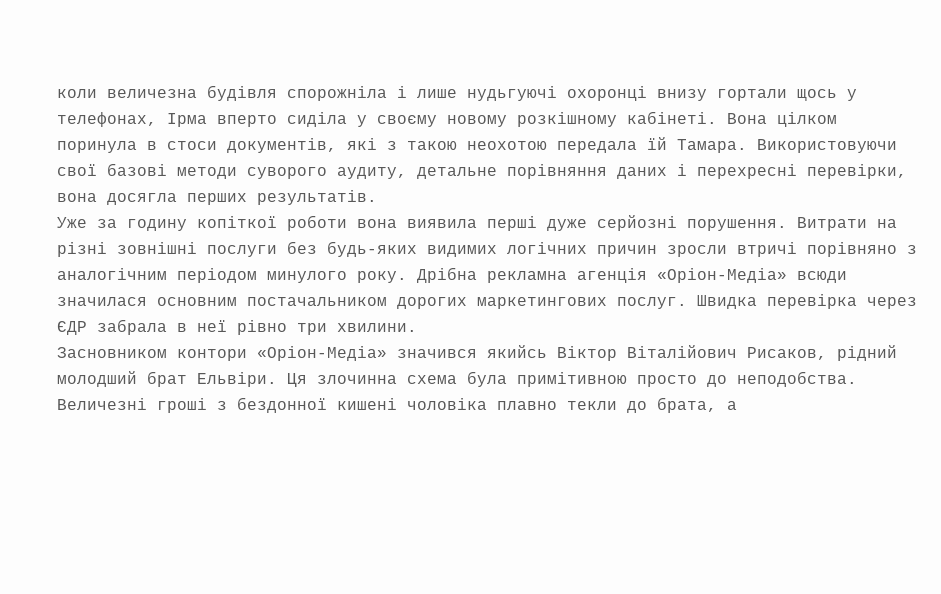коли величезна будівля спорожніла і лише нудьгуючі охоронці внизу гортали щось у телефонах, Ірма вперто сиділа у своєму новому розкішному кабінеті. Вона цілком поринула в стоси документів, які з такою неохотою передала їй Тамара. Використовуючи свої базові методи суворого аудиту, детальне порівняння даних і перехресні перевірки, вона досягла перших результатів.
Уже за годину копіткої роботи вона виявила перші дуже серйозні порушення. Витрати на різні зовнішні послуги без будь-яких видимих логічних причин зросли втричі порівняно з аналогічним періодом минулого року. Дрібна рекламна агенція «Оріон-Медіа» всюди значилася основним постачальником дорогих маркетингових послуг. Швидка перевірка через ЄДР забрала в неї рівно три хвилини.
Засновником контори «Оріон-Медіа» значився якийсь Віктор Віталійович Рисаков, рідний молодший брат Ельвіри. Ця злочинна схема була примітивною просто до неподобства. Величезні гроші з бездонної кишені чоловіка плавно текли до брата, а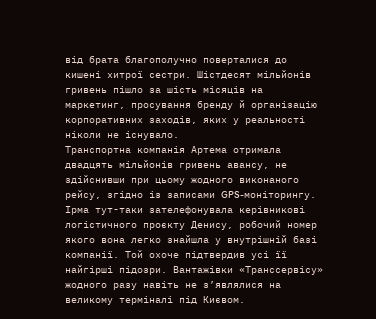від брата благополучно поверталися до кишені хитрої сестри. Шістдесят мільйонів гривень пішло за шість місяців на маркетинг, просування бренду й організацію корпоративних заходів, яких у реальності ніколи не існувало.
Транспортна компанія Артема отримала двадцять мільйонів гривень авансу, не здійснивши при цьому жодного виконаного рейсу, згідно із записами GPS-моніторингу. Ірма тут-таки зателефонувала керівникові логістичного проєкту Денису, робочий номер якого вона легко знайшла у внутрішній базі компанії. Той охоче підтвердив усі її найгірші підозри. Вантажівки «Транссервісу» жодного разу навіть не з’являлися на великому терміналі під Києвом.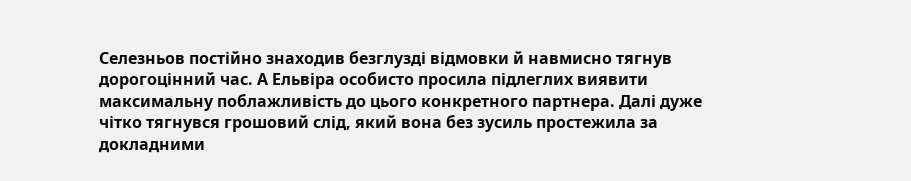Селезньов постійно знаходив безглузді відмовки й навмисно тягнув дорогоцінний час. А Ельвіра особисто просила підлеглих виявити максимальну поблажливість до цього конкретного партнера. Далі дуже чітко тягнувся грошовий слід, який вона без зусиль простежила за докладними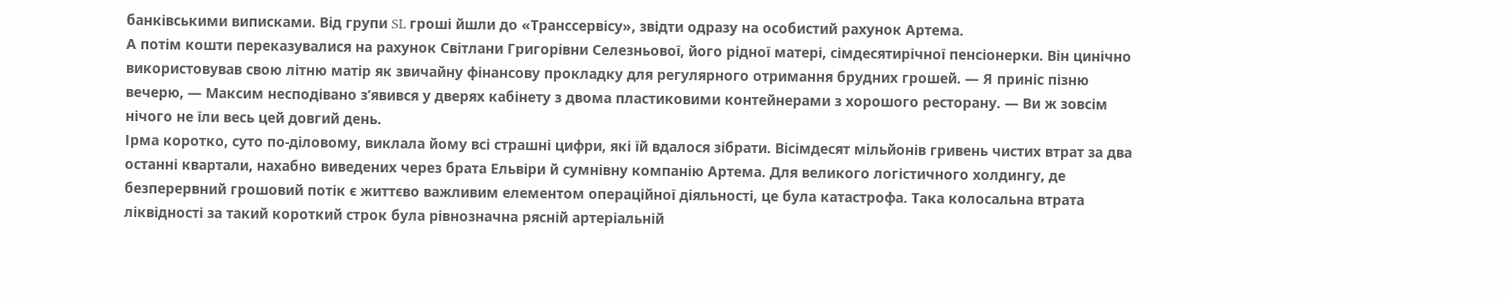банківськими виписками. Від групи SL гроші йшли до «Транссервісу», звідти одразу на особистий рахунок Артема.
А потім кошти переказувалися на рахунок Світлани Григорівни Селезньової, його рідної матері, сімдесятирічної пенсіонерки. Він цинічно використовував свою літню матір як звичайну фінансову прокладку для регулярного отримання брудних грошей. — Я приніс пізню вечерю, — Максим несподівано з’явився у дверях кабінету з двома пластиковими контейнерами з хорошого ресторану. — Ви ж зовсім нічого не їли весь цей довгий день.
Ірма коротко, суто по-діловому, виклала йому всі страшні цифри, які їй вдалося зібрати. Вісімдесят мільйонів гривень чистих втрат за два останні квартали, нахабно виведених через брата Ельвіри й сумнівну компанію Артема. Для великого логістичного холдингу, де безперервний грошовий потік є життєво важливим елементом операційної діяльності, це була катастрофа. Така колосальна втрата ліквідності за такий короткий строк була рівнозначна рясній артеріальній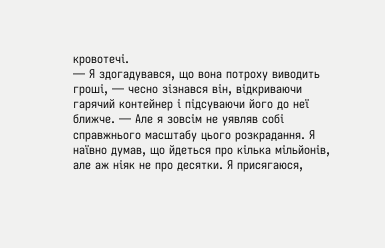кровотечі.
— Я здогадувався, що вона потроху виводить гроші, — чесно зізнався він, відкриваючи гарячий контейнер і підсуваючи його до неї ближче. — Але я зовсім не уявляв собі справжнього масштабу цього розкрадання. Я наївно думав, що йдеться про кілька мільйонів, але аж ніяк не про десятки. Я присягаюся,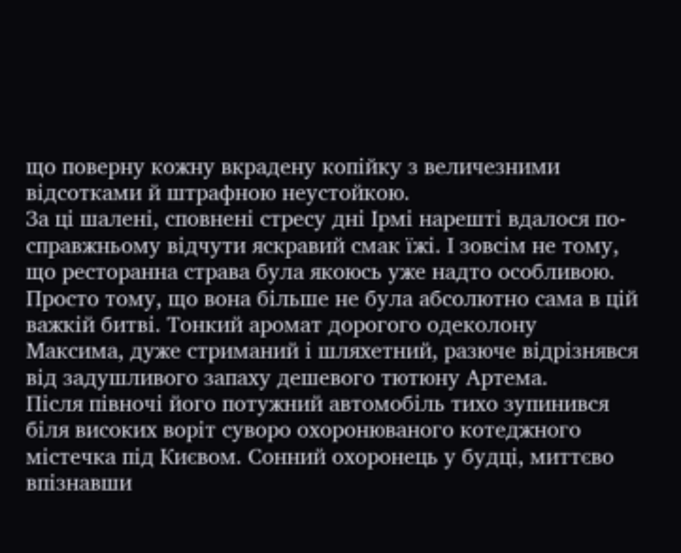що поверну кожну вкрадену копійку з величезними відсотками й штрафною неустойкою.
За ці шалені, сповнені стресу дні Ірмі нарешті вдалося по-справжньому відчути яскравий смак їжі. І зовсім не тому, що ресторанна страва була якоюсь уже надто особливою. Просто тому, що вона більше не була абсолютно сама в цій важкій битві. Тонкий аромат дорогого одеколону Максима, дуже стриманий і шляхетний, разюче відрізнявся від задушливого запаху дешевого тютюну Артема.
Після півночі його потужний автомобіль тихо зупинився біля високих воріт суворо охоронюваного котеджного містечка під Києвом. Сонний охоронець у будці, миттєво впізнавши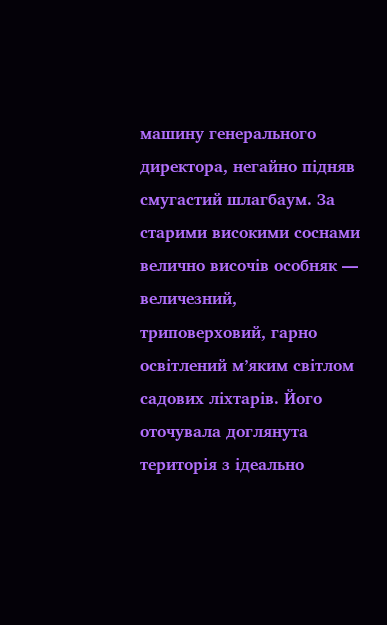машину генерального директора, негайно підняв смугастий шлагбаум. За старими високими соснами велично височів особняк — величезний, триповерховий, гарно освітлений м’яким світлом садових ліхтарів. Його оточувала доглянута територія з ідеально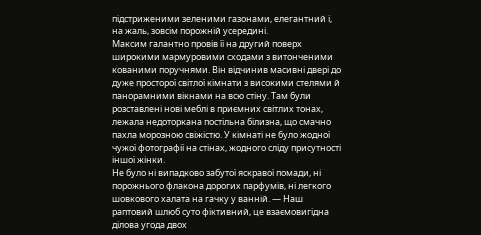підстриженими зеленими газонами, елегантний і, на жаль, зовсім порожній усередині.
Максим галантно провів її на другий поверх широкими мармуровими сходами з витонченими кованими поручнями. Він відчинив масивні двері до дуже просторої світлої кімнати з високими стелями й панорамними вікнами на всю стіну. Там були розставлені нові меблі в приємних світлих тонах, лежала недоторкана постільна білизна, що смачно пахла морозною свіжістю. У кімнаті не було жодної чужої фотографії на стінах, жодного сліду присутності іншої жінки.
Не було ні випадково забутої яскравої помади, ні порожнього флакона дорогих парфумів, ні легкого шовкового халата на гачку у ванній. — Наш раптовий шлюб суто фіктивний, це взаємовигідна ділова угода двох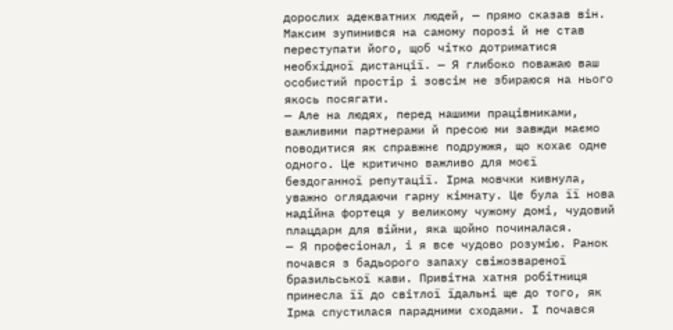дорослих адекватних людей, — прямо сказав він. Максим зупинився на самому порозі й не став переступати його, щоб чітко дотриматися необхідної дистанції. — Я глибоко поважаю ваш особистий простір і зовсім не збираюся на нього якось посягати.
— Але на людях, перед нашими працівниками, важливими партнерами й пресою ми завжди маємо поводитися як справжнє подружжя, що кохає одне одного. Це критично важливо для моєї бездоганної репутації. Ірма мовчки кивнула, уважно оглядаючи гарну кімнату. Це була її нова надійна фортеця у великому чужому домі, чудовий плацдарм для війни, яка щойно починалася.
— Я професіонал, і я все чудово розумію. Ранок почався з бадьорого запаху свіжозвареної бразильської кави. Привітна хатня робітниця принесла її до світлої їдальні ще до того, як Ірма спустилася парадними сходами. І почався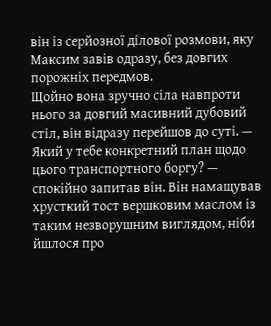він із серйозної ділової розмови, яку Максим завів одразу, без довгих порожніх передмов.
Щойно вона зручно сіла навпроти нього за довгий масивний дубовий стіл, він відразу перейшов до суті. — Який у тебе конкретний план щодо цього транспортного боргу? — спокійно запитав він. Він намащував хрусткий тост вершковим маслом із таким незворушним виглядом, ніби йшлося про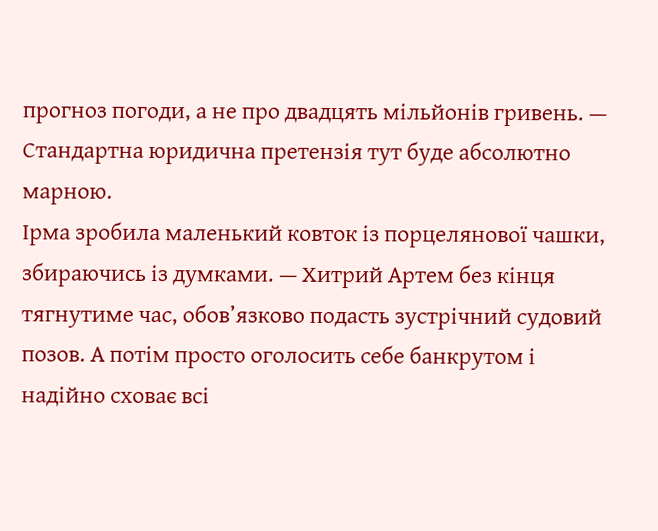прогноз погоди, а не про двадцять мільйонів гривень. — Стандартна юридична претензія тут буде абсолютно марною.
Ірма зробила маленький ковток із порцелянової чашки, збираючись із думками. — Хитрий Артем без кінця тягнутиме час, обов’язково подасть зустрічний судовий позов. А потім просто оголосить себе банкрутом і надійно сховає всі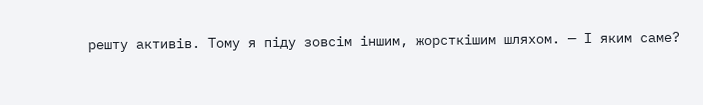решту активів. Тому я піду зовсім іншим, жорсткішим шляхом. — І яким саме?